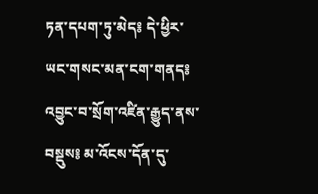ཏན་དཔག་ཏུ་མེད༔ དེ་ཕྱིར་ཡང་གསང་མན་ངག་གནད༔ འབྱུང་བ་སྲོག་འཛིན་རྒྱུད་ནས་བསྡུས༔ མ་འོངས་དོན་དུ་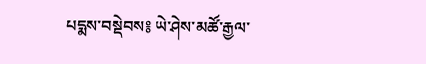པདྨས་བསྡེབས༔ ཡེ་ཤེས་མཚོ་རྒྱལ་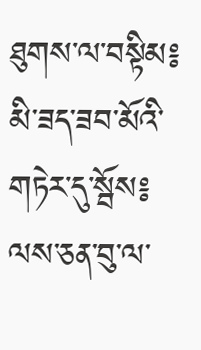ཐུགས་ལ་བསྟིམ༔ མི་ཟད་ཟབ་མོའི་གཏེར་དུ་སྦོས༔ ལས་ཅན་བུ་ལ་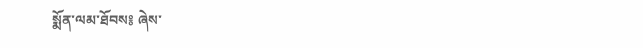སྨོན་ལམ་ཐོབས༔ ཞེས་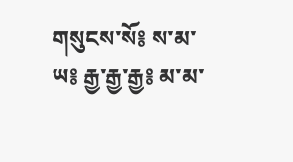གསུངས་སོ༔ ས་མ་ཡ༔ རྒྱ་རྒྱ་རྒྱ༔ མ་མ་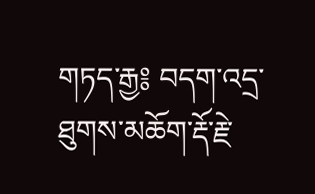གཏད་རྒྱ༔ བདག་འདྲ་ཐུགས་མཆོག་རྡོ་རྗེ་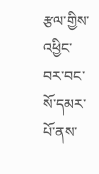རྩལ་གྱིས་འཕྱིང་བར་བང་སོ་དམར་པོ་ནས་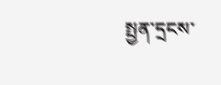སྤྱན་དྲངས་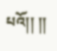པའོ།། །།